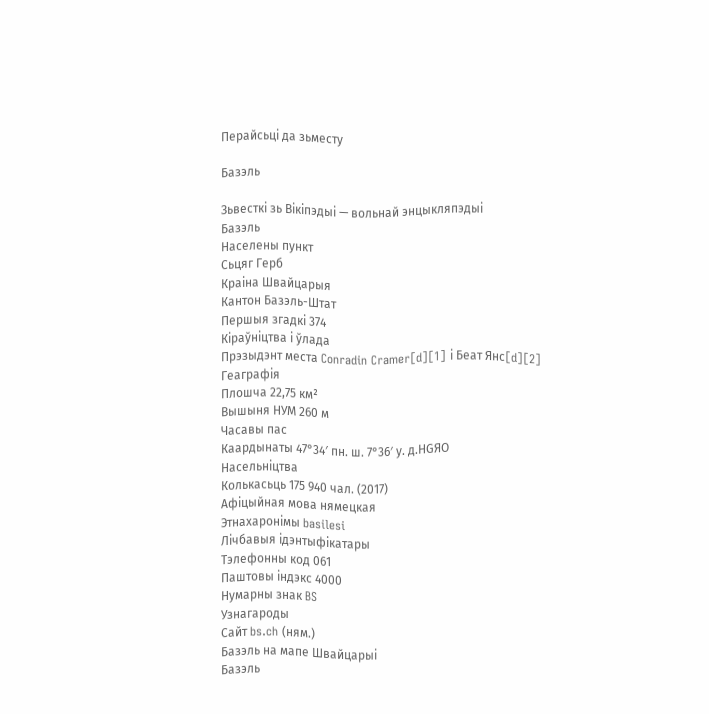Перайсьці да зьместу

Базэль

Зьвесткі зь Вікіпэдыі — вольнай энцыкляпэдыі
Базэль
Населены пункт
Сьцяг Герб
Краіна Швайцарыя
Кантон Базэль-Штат
Першыя згадкі 374
Кіраўніцтва і ўлада
Прэзыдэнт места Conradin Cramer[d][1] і Беат Янс[d][2]
Геаграфія
Плошча 22,75 км²
Вышыня НУМ 260 м
Часавы пас
Каардынаты 47°34′ пн. ш. 7°36′ у. д.HGЯO
Насельніцтва
Колькасьць 175 940 чал. (2017)
Афіцыйная мова нямецкая
Этнахаронімы basilesi
Лічбавыя ідэнтыфікатары
Тэлефонны код 061
Паштовы індэкс 4000
Нумарны знак BS
Узнагароды
Сайт bs.ch (ням.)
Базэль на мапе Швайцарыі
Базэль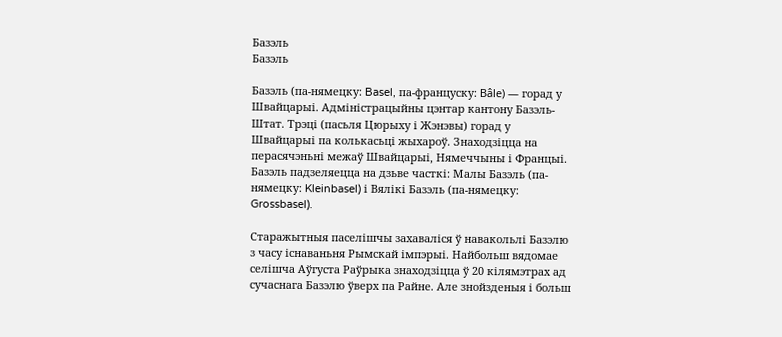Базэль
Базэль

Базэль (па-нямецку: Basel, па-француску: Bâle) — горад у Швайцарыі. Адміністрацыйны цэнтар кантону Базэль-Штат. Трэці (пасьля Цюрыху і Жэнэвы) горад у Швайцарыі па колькасьці жыхароў. Знаходзіцца на перасячэньні межаў Швайцарыі, Нямеччыны і Францыі. Базэль падзеляецца на дзьве часткі: Малы Базэль (па-нямецку: Kleinbasel) і Вялікі Базэль (па-нямецку: Grossbasel).

Старажытныя паселішчы захаваліся ў навакольлі Базэлю з часу існаваньня Рымскай імпэрыі. Найбольш вядомае селішча Аўгуста Раўрыка знаходзіцца ў 20 кілямэтрах ад сучаснага Базэлю ўверх па Райне. Але знойзденыя і больш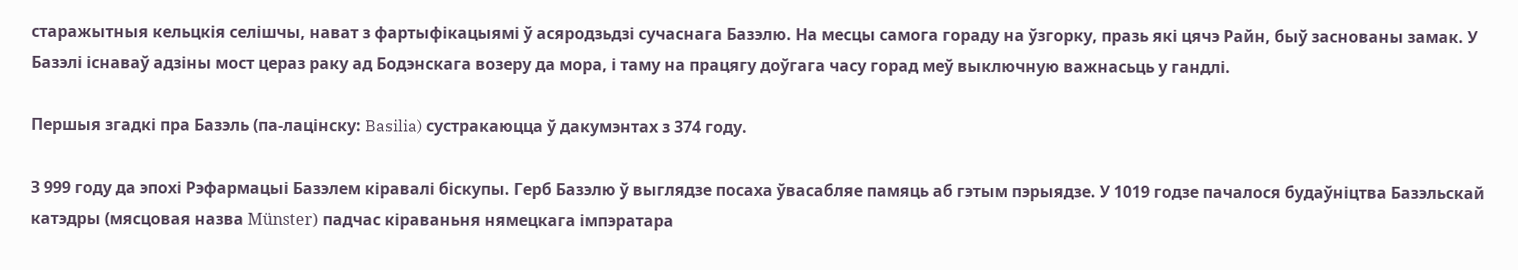старажытныя кельцкія селішчы, нават з фартыфікацыямі ў асяродзьдзі сучаснага Базэлю. На месцы самога гораду на ўзгорку, празь які цячэ Райн, быў заснованы замак. У Базэлі існаваў адзіны мост цераз раку ад Бодэнскага возеру да мора, і таму на працягу доўгага часу горад меў выключную важнасьць у гандлі.

Першыя згадкі пра Базэль (па-лацінску: Basilia) сустракаюцца ў дакумэнтах з 374 году.

З 999 году да эпохі Рэфармацыі Базэлем кіравалі біскупы. Герб Базэлю ў выглядзе посаха ўвасабляе памяць аб гэтым пэрыядзе. У 1019 годзе пачалося будаўніцтва Базэльскай катэдры (мясцовая назва Münster) падчас кіраваньня нямецкага імпэратара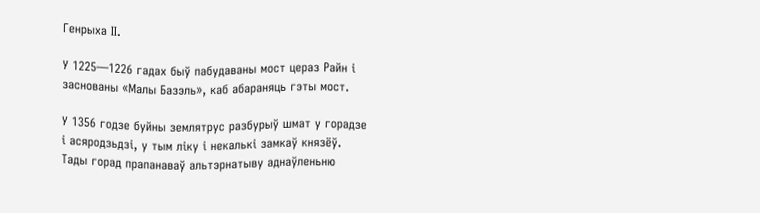Генрыха II.

У 1225—1226 гадах быў пабудаваны мост цераз Райн і заснованы «Малы Базэль», каб абараняць гэты мост.

У 1356 годзе буйны землятрус разбурыў шмат у горадзе і асяродзьдзі, у тым ліку і некалькі замкаў князёў. Тады горад прапанаваў альтэрнатыву аднаўленьню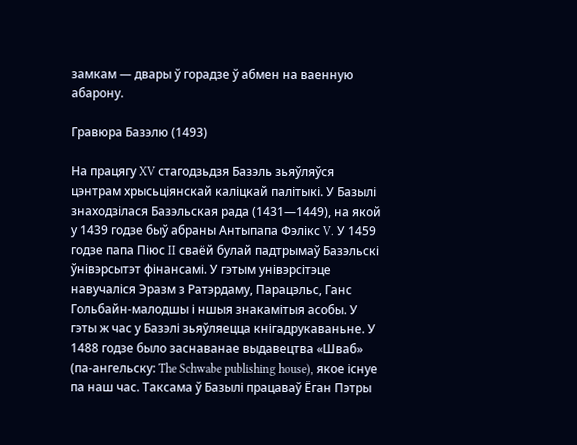замкам — двары ў горадзе ў абмен на ваенную абарону.

Гравюра Базэлю (1493)

На працягу XV стагодзьдзя Базэль зьяўляўся цэнтрам хрысьціянскай каліцкай палітыкі. У Базылі знаходзілася Базэльская рада (1431—1449), на якой у 1439 годзе быў абраны Антыпапа Фэлікс V. У 1459 годзе папа Піюс II сваёй булай падтрымаў Базэльскі ўнівэрсытэт фінансамі. У гэтым унівэрсітэце навучаліся Эразм з Ратэрдаму, Парацэльс, Ганс Гольбайн-малодшы і ншыя знакамітыя асобы. У гэты ж час у Базэлі зьяўляецца кнігадрукаваньне. У 1488 годзе было заснаванае выдавецтва «Шваб» (па-ангельску: The Schwabe publishing house), якое існуе па наш час. Таксама ў Базылі працаваў Ёган Пэтры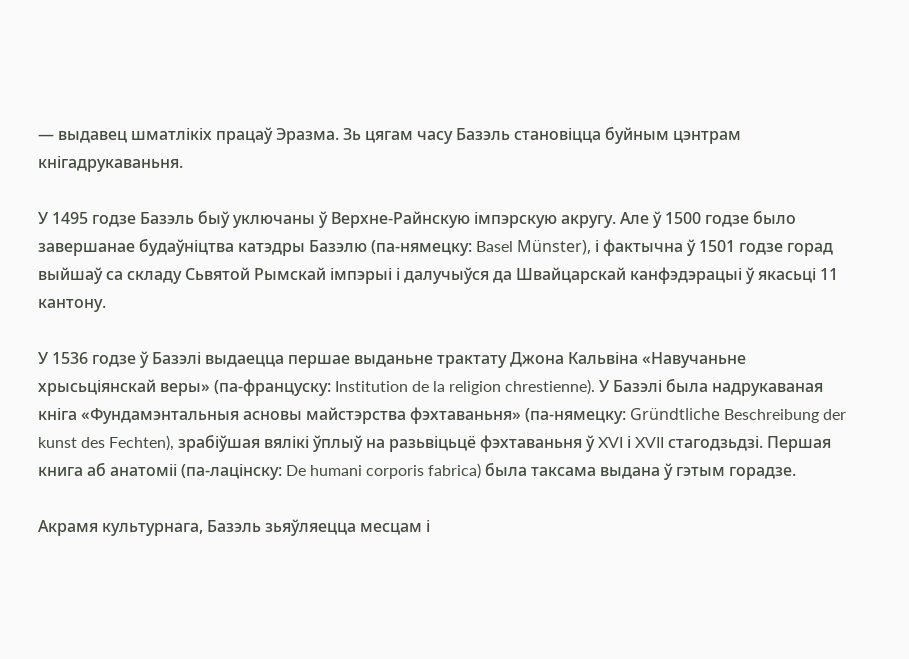— выдавец шматлікіх працаў Эразма. Зь цягам часу Базэль становіцца буйным цэнтрам кнігадрукаваньня.

У 1495 годзе Базэль быў уключаны ў Верхне-Райнскую імпэрскую акругу. Але ў 1500 годзе было завершанае будаўніцтва катэдры Базэлю (па-нямецку: Basel Münster), і фактычна ў 1501 годзе горад выйшаў са складу Сьвятой Рымскай імпэрыі і далучыўся да Швайцарскай канфэдэрацыі ў якасьці 11 кантону.

У 1536 годзе ў Базэлі выдаецца першае выданьне трактату Джона Кальвіна «Навучаньне хрысьціянскай веры» (па-француску: Institution de la religion chrestienne). У Базэлі была надрукаваная кніга «Фундамэнтальныя асновы майстэрства фэхтаваньня» (па-нямецку: Gründtliche Beschreibung der kunst des Fechten), зрабіўшая вялікі ўплыў на разьвіцьцё фэхтаваньня ў XVI і XVII стагодзьдзі. Першая книга аб анатоміі (па-лацінску: De humani corporis fabrica) была таксама выдана ў гэтым горадзе.

Акрамя культурнага, Базэль зьяўляецца месцам і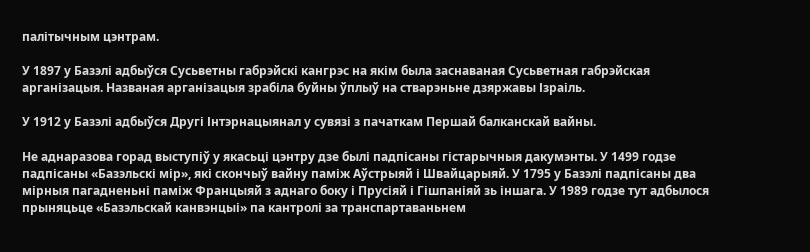палітычным цэнтрам.

У 1897 у Базэлі адбыўся Сусьветны габрэйскі кангрэс на якім была заснаваная Сусьветная габрэйская арганізацыя. Названая арганізацыя зрабіла буйны ўплыў на стварэньне дзяржавы Ізраіль.

У 1912 у Базэлі адбыўся Другі Інтэрнацыянал у сувязі з пачаткам Першай балканскай вайны.

Не аднаразова горад выступіў у якасьці цэнтру дзе былі падпісаны гістарычныя дакумэнты. У 1499 годзе падпісаны «Базэльскі мір», які скончыў вайну паміж Аўстрыяй і Швайцарыяй. У 1795 у Базэлі падпісаны два мірныя пагадненьні паміж Францыяй з аднаго боку і Прусіяй і Гішпаніяй зь іншага. У 1989 годзе тут адбылося прыняцьце «Базэльскай канвэнцыі» па кантролі за транспартаваньнем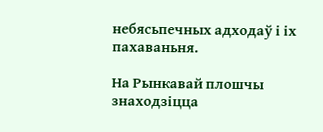небясьпечных адходаў і іх пахаваньня.

На Рынкавай плошчы знаходзіцца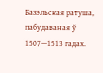Базэльская ратуша, пабудаваная ў 1507—1513 гадах.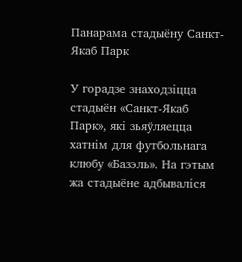Панарама стадыёну Санкт-Якаб Парк

У горадзе знаходзіцца стадыён «Санкт-Якаб Парк», які зьяўляецца хатнім для футбольнага клюбу «Базэль». На гэтым жа стадыёне адбываліся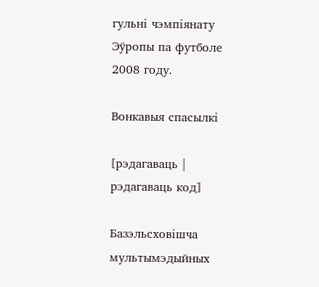гульні чэмпіянату Эўропы па футболе 2008 году.

Вонкавыя спасылкі

[рэдагаваць | рэдагаваць код]

Базэльсховішча мультымэдыйных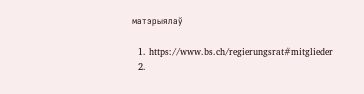матэрыялаў

  1. https://www.bs.ch/regierungsrat#mitglieder
  2.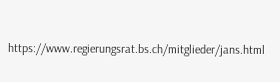https://www.regierungsrat.bs.ch/mitglieder/jans.html